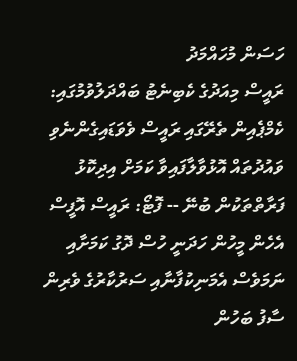ހަސަން މުހައްމަދު
ރައީސް މިއަދުގެ ކެބިނެޓު ބައްދަލުވުމުގައި: ކެމްޕެއިން ތެރޭގައި ރައީސް ވެވަޑައިގެންނެވި ވައުދުތައް އޮޅުވާލާފައިވާ ކަމަށް އިދިކޮޅު ފަރާތްތަކުން ބުނޭ -- ފޮޓޯ: ރައީސް އޮފީސް
އެހެން މީހުން ހަދަނީ ހުސް ދޮގު ކަމަށާއި ނަމަވެސް އެމަނިކުފާނާއި ސަރުކާރުގެ ވެރިން ސާފު ބަހުން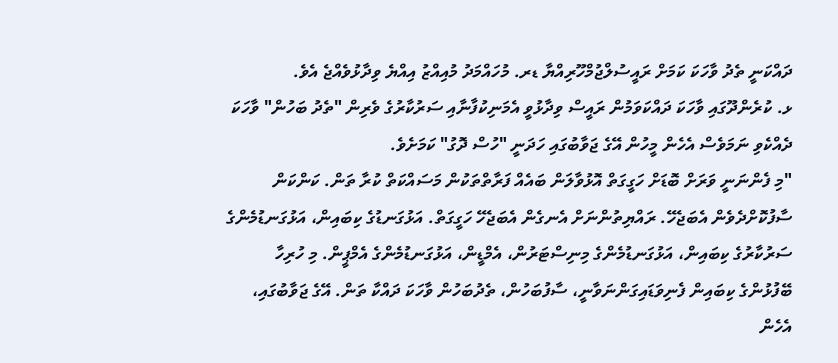ދައްކަނީ ތެދު ވާހަކަ ކަމަށް ރައީސުލްޖުމްހޫރިއްޔާ ޑރ. މުހައްމަދު މުއިއްޒު އިއްޔެ ވިދާޅުވެއްޖެ އެވެ.
ޅ. ކުރެންދޫގައި ވާހަކަ ދައްކަވަމުން ރައީސް ވިދާޅުވީ އެމަނިކުފާނާއި ސަރުކާރުގެ ވެރިން "ތެދު ބަހުން" ވާހަކަ ދެއްކެވި ނަމަވެސް އެހެން މީހުން އޭގެ ޖަވާބުގައި ހަދަނީ "ހުސް ދޮގު" ކަމަށެވެ.
"މި ފެންނަނީ ވަރަށް ބޮޑަށް ހަގީގަތް އޮޅުވާލަން ބައެއް ފަރާތްތަކުން މަސައްކަތް ކުރާ ތަން. ކަންކަން ސާފުކޮށްދެވެން އެބަޖެހޭ. ރައްޔިތުންނަށް އެނގެން އެބަޖެހޭ ހަގީގަތް. އަޅުގަނޑުގެ ކިބައިން، އަޅުގަނޑުމެންގެ ސަރުކާރުގެ ކިބައިން، އަޅުގަނޑުމެންގެ މިނިސްޓަރުން، އެމްޑީން، އަޅުގަނޑުމެންގެ އެމްޕީން. މި ހުރިހާ ބޭފުޅުންގެ ކިބައިން ފެނިވަޑައިގަންނަވާނީ، ސާފުބަހުން، ތެދުބަހުން ވާހަކަ ދައްކާ ތަން. އޭގެ ޖަވާބުގައި، އެހެން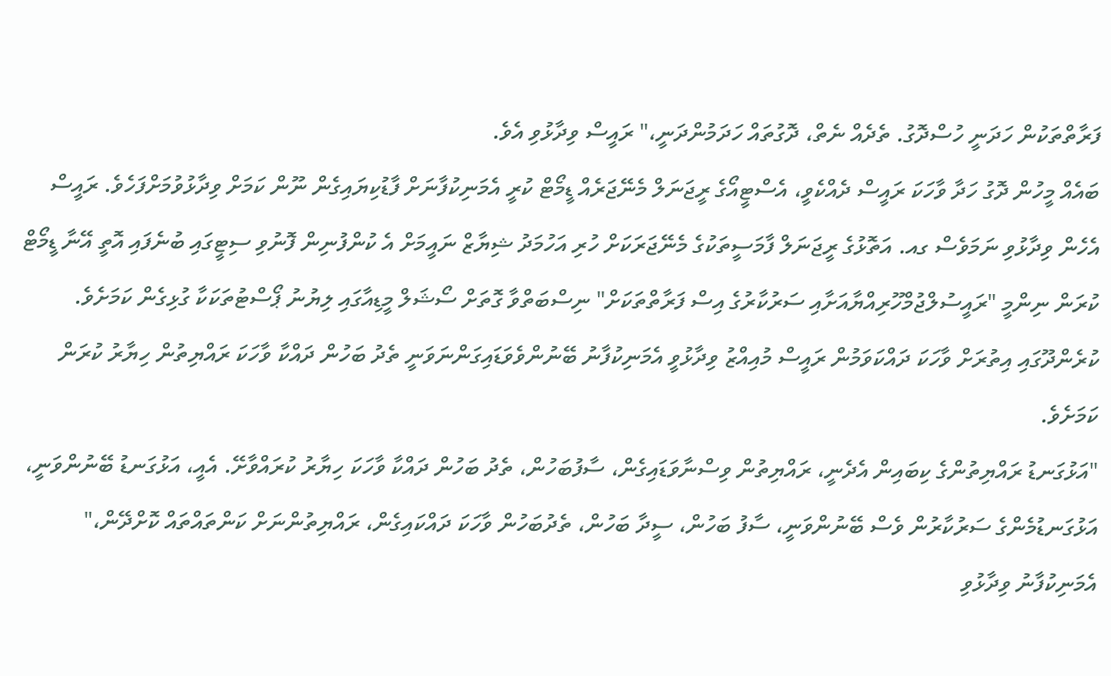ފަރާތްތަކުން ހަދަނީ ހުސްދޮގު. ތެދެއް ނެތް، ދޮގުތައް ހަދަމުންދަނީ،" ރައީސް ވިދާޅުވި އެވެ.
ބައެއް މީހުން ދޮގު ހަދާ ވާހަކަ ރައީސް ދެއްކެވީ، އެސްޓީއޯގެ ރީޖަނަލް މެނޭޖަރެއް ޑީމޯޓް ކުރީ އެމަނިކުފާނަށް ފާޑުކިޔައިގެން ނޫން ކަމަށް ވިދާޅުވުމަށްފަހެވެ. ރައީސް އެހެން ވިދާޅުވި ނަމަވެސް ގއ. އަތޮޅުގެ ރީޖަނަލް ފާމަސީތަކުގެ މެނޭޖަރަކަށް ހުރި އަހުމަދު ޝިޔާޒް ނައީމަށް އެ ކުންފުނިން ފޮނުވި ސިޓީގައި ބުނެފައި އޮތީ އޭނާ ޑީމޯޓް ކުރަން ނިންމީ "ރައީސުލްޖުމްހޫރިއްޔާއަށާއި ސަރުކާރުގެ އިސް ފަރާތްތަކަށް" ނިސްބަތްވާ ގޮތަށް ސޯޝަލް މީޑިއާގައި ލިޔުނު ޕޯސްޓުތަކަކާ ގުޅިގެން ކަމަށެވެ.
ކުރެންދޫގައި އިތުރަށް ވާހަކަ ދައްކަވަމުން ރައީސް މުއިއްޒު ވިދާޅުވީ އެމަނިކުފާނު ބޭނުންވެވަޑައިގަންނަވަނީ ތެދު ބަހުން ދައްކާ ވާހަކަ ރައްޔިތުން ހިޔާރު ކުރަން ކަމަށެވެ.
"އަޅުގަނޑު ރައްޔިތުންގެ ކިބައިން އެދެނީ، ރައްޔިތުން ވިސްނާވަޑައިގެން، ސާފުބަހުން، ތެދު ބަހުން ދައްކާ ވާހަކަ ހިޔާރު ކުރައްވާށޭ. އެއީ، އަޅުގަނޑު ބޭނުންވަނީ، އަޅުގަނޑުމެންގެ ސަރުކާރުން ވެސް ބޭނުންވަނީ، ސާފު ބަހުން، ސީދާ ބަހުން، ތެދުބަހުން ވާހަކަ ދައްކައިގެން، ރައްޔިތުންނަށް ކަންތައްތައް ކޮށްދޭން،" އެމަނިކުފާނު ވިދާޅުވި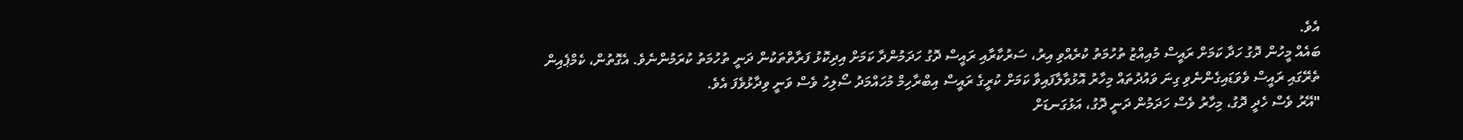އެވެ.
ބައެއް މީހުން ދޮގު ހަދާ ކަމަށް ރައީސް މުއިއްޒު ތުހުމަތު ކުރެއްވި އިރު، ސަރުކާރާއި ރައީސް ދޮގު ހަދަމުންދާ ކަމަށް އިދިކޮޅު ފަރާތްތަކުން ދަނީ ތުހުމަތު ކުރަމުންނެވެ. އެގޮތުން، ކެމްޕެއިން ތެރޭގައި ރައީސް ވެވަޑައިގެންނެވި ގިނަ ވައުދުތައް މިހާރު އޮޅުވާލާފައިވާ ކަމަށް ކުރީގެ ރައީސް އިބްރާހިމް މުހައްމަދު ސޯލިހު ވެސް ވަނީ ވިދާޅުވެފަ އެވެ.
"އޭރު ވެސް ހެދީ ދޮގު، މިހާރު ވެސް ހަދަމުން ދަނީ ދޮގު، އަޅުގަނޑަށް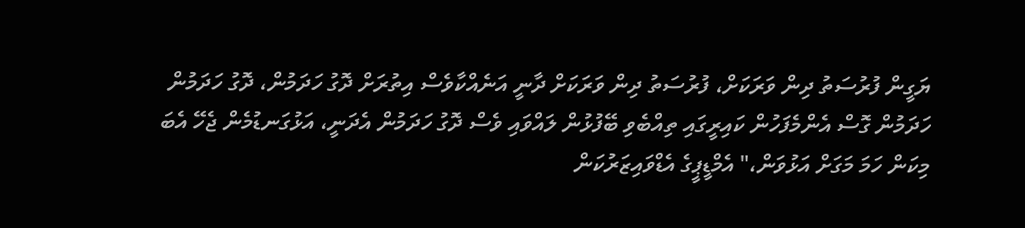ޔަގީން ފުރުސަތު ދިން ވަރަކަށް، ފުރުސަތު ދިން ވަރަކަށް ދާނީ އަނެއްކާވެސް އިތުރަށް ދޮގު ހަދަމުން، ދޮގު ހަދަމުން ހަދަމުން ގޮސް އެންމެފަހުން ކައިރީގައި ތިއްބެވި ބޭފުޅުން ލައްވައި ވެސް ދޮގު ހަދަމުން އެދަނީ، އަޅުގަނޑުމެން ޖެހޭ އެބަ މިކަން ހަމަ މަގަށް އަޅުވަން،" އެމްޑީޕީގެ އެޑްވައިޒަރުކަން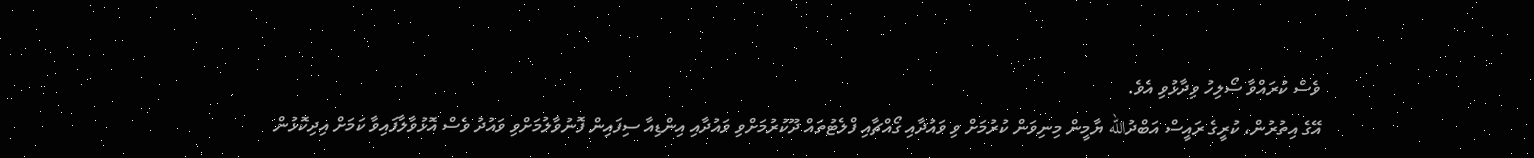ވެސް ކުރައްވާ ސޯލިހު ވިދާޅުވި އެވެ.
އޭގެ އިތުރުން، ކުރީގެ ރައީސް އަބްދުالله ޔާމީން މިނިވަން ކުރުމަށް ވި ވައުދާއި ގޯއްޗާއި ފްލެޓުތައް ދޫކުރުމަށްވި ވައުދާއި އިންޑިއާ ސިފައިން ފޮނުވާލުމަށްވި ވައުދު ވެސް އޮޅުވާލާފައިވާ ކަމަށް އިދިކޮޅުން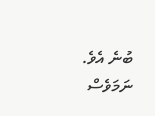ބުނެ އެވެ. ނަމަވެސް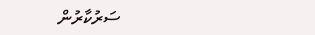ސަރުކާރުން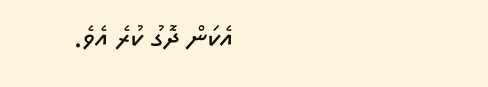އެކަން ދޮގު ކުރެ އެވެ.